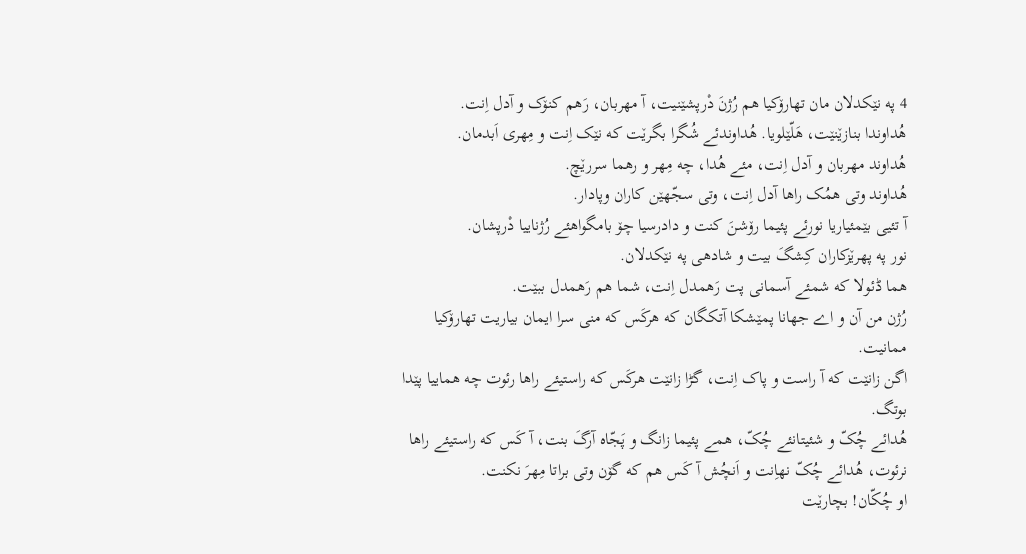4 په نێکدلان مان تهارۆکیا هم رُژنَ دْرپشێنیت، آ مهربان، رَهم کنۆک و آدل اِنت.
هُداوندا بنازێنێت، هَلّێلویا. هُداوندئے شُگرا بگرێت که نێک اِنت و مِهری اَبدمان.
هُداوند مهربان و آدل اِنت، مئے هُدا، چه مِهر و رهما سررێچ.
هُداوند وتی همُک راها آدل اِنت، وتی سجّهێن کاران وپادار.
آ تئیی بێمئیاریا نورئے پئیما رۆشنَ کنت و دادرسیا چۆ بامگواهئے رُژناییا دْرپشان.
نور په پهرێزکاران کِشگَ بیت و شادهی په نێکدلان.
هما ڈئولا که شمئے آسمانی پت رَهمدل اِنت، شما هم رَهمدل ببێت.
رُژن من آن و اے جهانا پمێشکا آتکگان که هرکَس که منی سرا ایمان بیاریت تهارۆکیا ممانیت.
اگن زانێت که آ راست و پاک اِنت، گڑا زانێت هرکَس که راستیئے راها رئوت چه هماییا پێدا بوتگ.
هُدائے چُکّ و شئیتانئے چُکّ، همے پئیما زانگ و پَجّاه آرگَ بنت، آ کَس که راستیئے راها نرئوت، هُدائے چُکّ نهاِنت و اَنچُش آ کَس هم که گۆن وتی براتا مِهرَ نکنت.
او چُکّان! بچارێت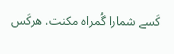کَسے شمارا گُمراه مکنت. هرکَس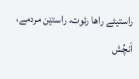راستیئے راها رئوت، راستێن مردمے، اَنچُش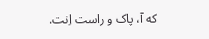که آ، پاک و راست اِنت.